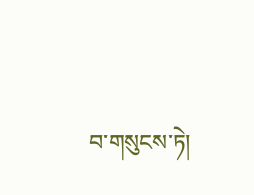བ་གསུངས་ཏེ།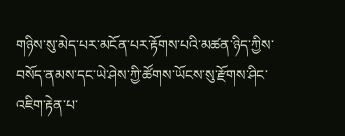གཉིས་སུ་མེད་པར་མངོན་པར་རྟོགས་པའི་མཚན་ཉིད་ཀྱིས་བསོད་ནམས་དང་ཡེ་ཤེས་ཀྱི་ཚོགས་ཡོངས་སུ་རྫོགས་ཤིང་འཇིག་རྟེན་པ་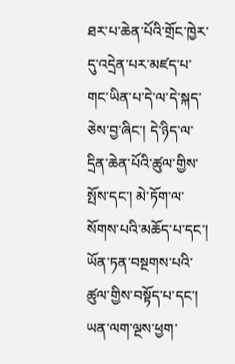ཐར་པ་ཆེན་པོའི་གྲོང་ཁྱེར་དུ་འདྲེན་པར་མཛད་པ་གང་ཡིན་པ་དེ་ལ་དེ་སྐད་ཅེས་བྱ་ཞིང་། དེ་ཉིད་ལ་དྲིན་ཆེན་པོའི་ཚུལ་གྱིས་སྤོས་དང་། མེ་ཏོག་ལ་སོགས་པའི་མཆོད་པ་དང་། ཡོན་ཏན་བསྔགས་པའི་ཚུལ་གྱིས་བསྟོད་པ་དང་། ཡན་ལག་ལྔས་ཕྱག་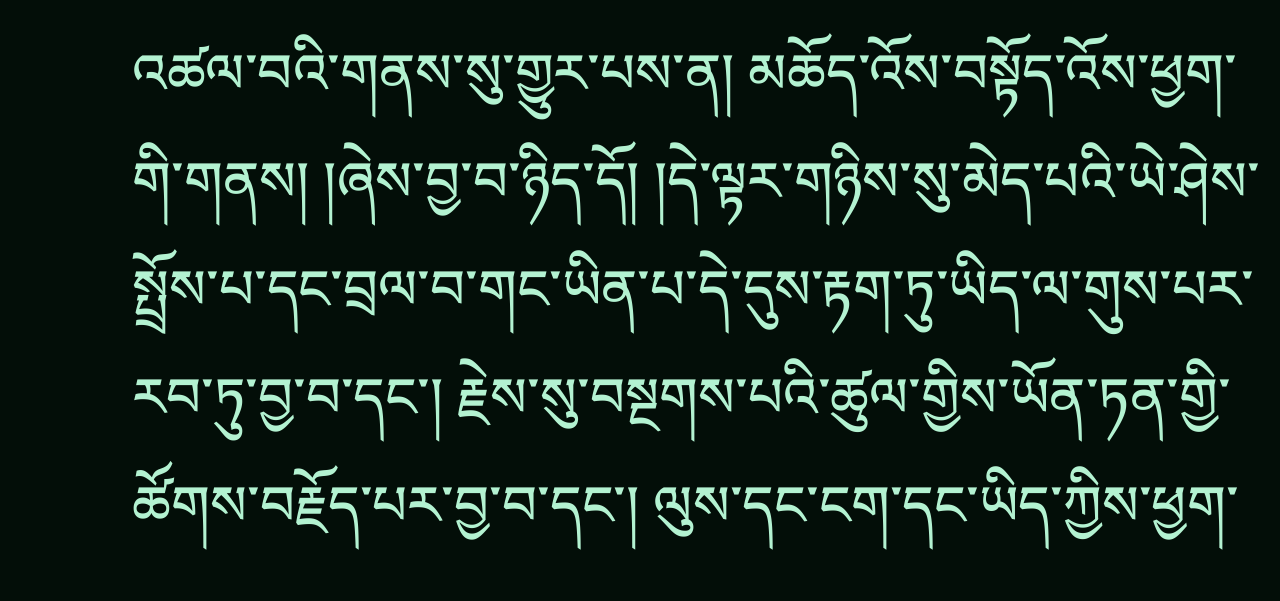འཚལ་བའི་གནས་སུ་གྱུར་པས་ན། མཆོད་འོས་བསྟོད་འོས་ཕྱག་གི་གནས། །ཞེས་བྱ་བ་ཉིད་དོ། །དེ་ལྟར་གཉིས་སུ་མེད་པའི་ཡེ་ཤེས་སྤྲོས་པ་དང་བྲལ་བ་གང་ཡིན་པ་དེ་དུས་རྟག་ཏུ་ཡིད་ལ་གུས་པར་རབ་ཏུ་བྱ་བ་དང་། རྗེས་སུ་བསྔགས་པའི་ཚུལ་གྱིས་ཡོན་ཏན་གྱི་ཚོགས་བརྗོད་པར་བྱ་བ་དང་། ལུས་དང་ངག་དང་ཡིད་ཀྱིས་ཕྱག་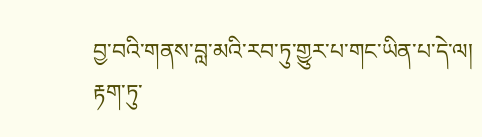བྱ་བའི་གནས་བླ་མའི་རབ་ཏུ་གྱུར་པ་གང་ཡིན་པ་དེ་ལ། རྟག་ཏུ་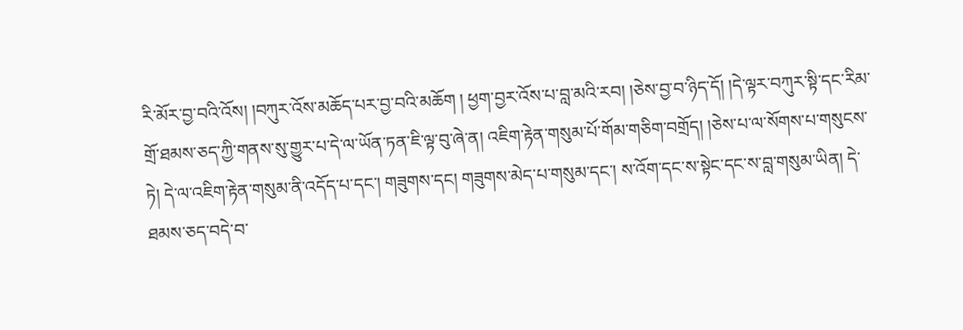རི་མོར་བྱ་བའི་འོས། །བཀུར་འོས་མཆོད་པར་བྱ་བའི་མཆོག ། ཕྱག་བྱར་འོས་པ་བླ་མའི་རབ། །ཅེས་བྱ་བ་ཉིད་དོ། །དེ་ལྟར་བཀུར་སྟི་དང་རིམ་གྲོ་ཐམས་ཅད་ཀྱི་གནས་སུ་གྱུར་པ་དེ་ལ་ཡོན་ཏན་ཇི་ལྟ་བུ་ཞེ་ན། འཇིག་རྟེན་གསུམ་པོ་གོམ་གཅིག་བགྲོད། །ཅེས་པ་ལ་སོགས་པ་གསུངས་ཏེ། དེ་ལ་འཇིག་རྟེན་གསུམ་ནི་འདོད་པ་དང་། གཟུགས་དང། གཟུགས་མེད་པ་གསུམ་དང་། ས་འོག་དང་ས་སྟེང་དང་ས་བླ་གསུམ་ཡིན། དེ་ཐམས་ཅད་བདེ་བ་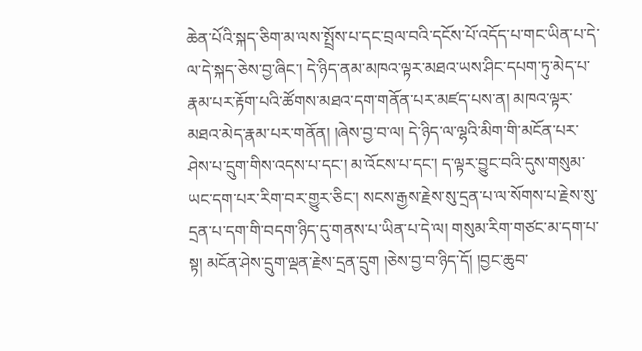ཆེན་པོའི་སྐད་ཅིག་མ་ལས་སྤྲོས་པ་དང་བྲལ་བའི་དངོས་པོ་འདོད་པ་གང་ཡིན་པ་དེ་ལ་དེ་སྐད་ཅེས་བྱ་ཞིང་། དེ་ཉིད་ནམ་མཁའ་ལྟར་མཐའ་ཡས་ཤིང་དཔག་ཏུ་མེད་པ་རྣམ་པར་རྟོག་པའི་ཚོགས་མཐའ་དག་གནོན་པར་མཛད་པས་ན། མཁའ་ལྟར་མཐའ་མེད་རྣམ་པར་གནོན། །ཞེས་བྱ་བ་ལ། དེ་ཉིད་ལ་ལྷའི་མིག་གི་མངོན་པར་ཤེས་པ་དྲུག་གིས་འདས་པ་དང་། མ་འོངས་པ་དང་། ད་ལྟར་བྱུང་བའི་དུས་གསུམ་ཡང་དག་པར་རིག་བར་གྱུར་ཅིང་། སངས་རྒྱས་རྗེས་སུ་དྲན་པ་ལ་སོགས་པ་རྗེས་སུ་དྲན་པ་དག་གི་བདག་ཉིད་དུ་གནས་པ་ཡིན་པ་དེ་ལ། གསུམ་རིག་གཙང་མ་དག་པ་སྟ། མངོན་ཤེས་དྲུག་ལྡན་རྗེས་དྲན་དྲུག །ཅེས་བྱ་བ་ཉིད་དོ། །བྱང་ཆུབ་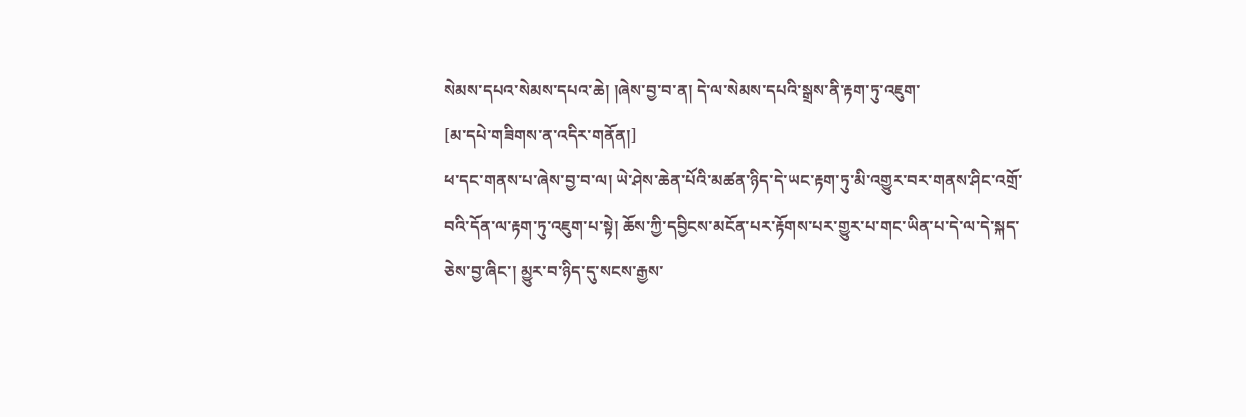སེམས་དཔའ་སེམས་དཔའ་ཆེ། །ཞེས་བྱ་བ་ན། དེ་ལ་སེམས་དཔའི་སྒྲས་ནི་རྟག་ཏུ་འཇུག་
[མ་དཔེ་གཟིགས་ན་འདིར་གནོན།]
ཕ་དང་གནས་པ་ཞེས་བྱ་བ་ལ། ཡེ་ཤེས་ཆེན་པོའི་མཚན་ཉིད་དེ་ཡང་རྟག་ཏུ་མི་འགྱུར་བར་གནས་ཤིང་འགྲོ་བའི་དོན་ལ་རྟག་ཏུ་འཇུག་པ་སྟེ། ཆོས་ཀྱི་དབྱིངས་མངོན་པར་རྟོགས་པར་གྱུར་པ་གང་ཡིན་པ་དེ་ལ་དེ་སྐད་ཅེས་བྱ་ཞིང་། མྱུར་བ་ཉིད་དུ་སངས་རྒྱས་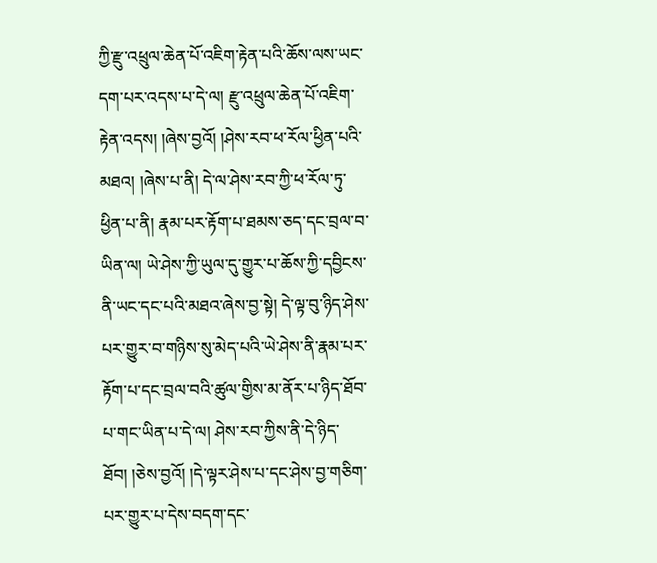ཀྱི་རྫུ་འཕྲུལ་ཆེན་པོ་འཇིག་རྟེན་པའི་ཆོས་ལས་ཡང་དག་པར་འདས་པ་དེ་ལ། རྫུ་འཕྲུལ་ཆེན་པོ་འཇིག་རྟེན་འདས། །ཞེས་བྱའོ། །ཤེས་རབ་ཕ་རོལ་ཕྱིན་པའི་མཐའ། །ཞེས་པ་ནི། དེ་ལ་ཤེས་རབ་ཀྱི་ཕ་རོལ་ཏུ་ཕྱིན་པ་ནི། རྣམ་པར་རྟོག་པ་ཐམས་ཅད་དང་བྲལ་བ་ཡིན་ལ། ཡེ་ཤེས་ཀྱི་ཡུལ་དུ་གྱུར་པ་ཆོས་ཀྱི་དབྱིངས་ནི་ཡང་དང་པའི་མཐའ་ཞེས་བྱ་སྟེ། དེ་ལྟ་བུ་ཉིད་ཤེས་པར་གྱུར་བ་གཉིས་སུ་མེད་པའི་ཡེ་ཤེས་ནི་རྣམ་པར་རྟོག་པ་དང་བྲལ་བའི་ཚུལ་གྱིས་མ་ནོར་པ་ཉིད་ཐོབ་པ་གང་ཡིན་པ་དེ་ལ། ཤེས་རབ་ཀྱིས་ནི་དེ་ཉིད་ཐོབ། །ཅེས་བྱའོ། །དེ་ལྟར་ཤེས་པ་དང་ཤེས་བྱ་གཅིག་པར་གྱུར་པ་དེས་བདག་དང་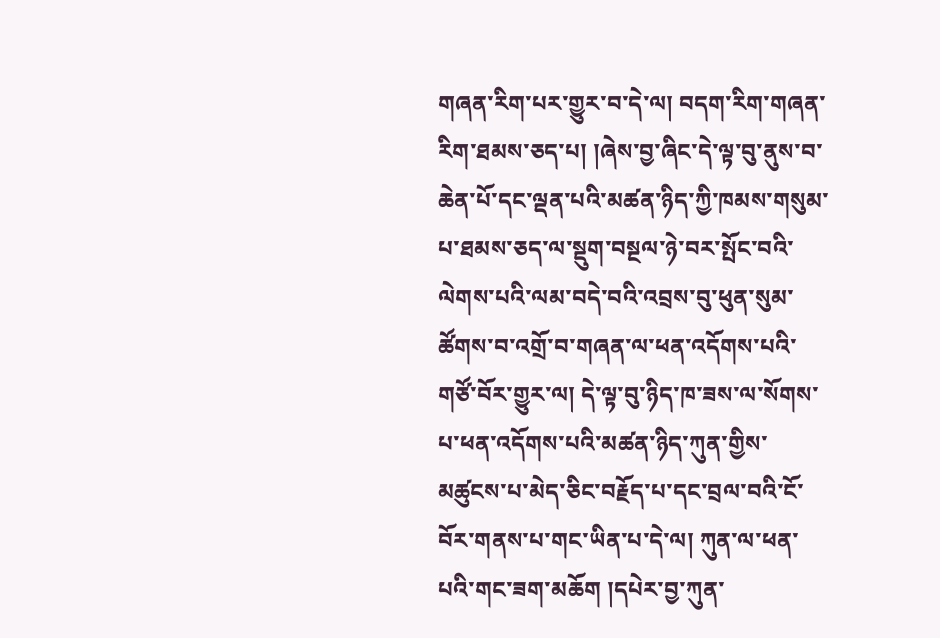གཞན་རིག་པར་གྱུར་བ་དེ་ལ། བདག་རིག་གཞན་རིག་ཐམས་ཅད་པ། །ཞེས་བྱ་ཞིང་དེ་ལྟ་བུ་ནུས་བ་ཆེན་པོ་དང་ལྡན་པའི་མཚན་ཉིད་ཀྱི་ཁམས་གསུམ་པ་ཐམས་ཅད་ལ་སྡུག་བསྔལ་ཉེ་བར་སྤོང་བའི་ལེགས་པའི་ལམ་བདེ་བའི་འབྲས་བུ་ཕུན་སུམ་ཚོགས་བ་འགྲོ་བ་གཞན་ལ་ཕན་འདོགས་པའི་གཙོ་བོར་གྱུར་ལ། དེ་ལྟ་བུ་ཉིད་ཁ་ཟས་ལ་སོགས་པ་ཕན་འདོགས་པའི་མཚན་ཉིད་ཀུན་གྱིས་མཚུངས་པ་མེད་ཅིང་བརྗོད་པ་དང་བྲལ་བའི་ངོ་བོར་གནས་པ་གང་ཡིན་པ་དེ་ལ། ཀུན་ལ་ཕན་པའི་གང་ཟག་མཆོག །དཔེར་བྱ་ཀུན་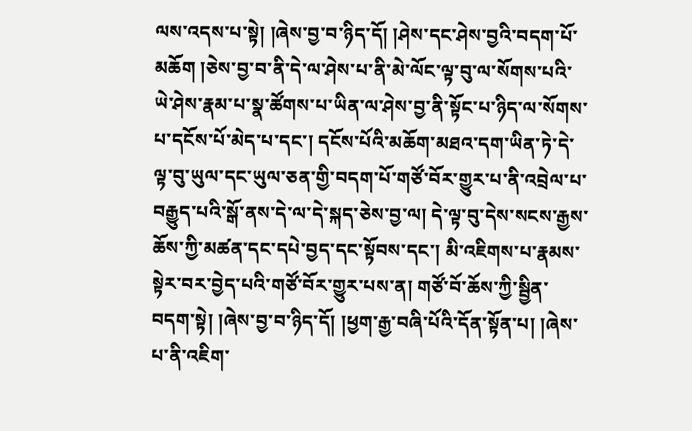ལས་འདས་པ་སྟེ། །ཞེས་བྱ་བ་ཉིད་དོ། །ཤེས་དང་ཤེས་བྱའི་བདག་པོ་མཆོག །ཅེས་བྱ་བ་ནི་དེ་ལ་ཤེས་པ་ནི་མེ་ལོང་ལྟ་བུ་ལ་སོགས་པའི་ཡེ་ཤེས་རྣམ་པ་སྣ་ཚོགས་པ་ཡིན་ལ་ཤེས་བྱ་ནི་སྟོང་པ་ཉིད་ལ་སོགས་པ་དངོས་པོ་མེད་པ་དང་། དངོས་པོའི་མཆོག་མཐའ་དག་ཡིན་ཏེ་དེ་ལྟ་བུ་ཡུལ་དང་ཡུལ་ཅན་གྱི་བདག་པོ་གཙོ་བོར་གྱུར་པ་ནི་འབྲེལ་པ་བརྒྱུད་པའི་སྒོ་ནས་དེ་ལ་དེ་སྐད་ཅེས་བྱ་ལ། དེ་ལྟ་བུ་དེས་སངས་རྒྱས་ཆོས་ཀྱི་མཚན་དང་དཔེ་བྱད་དང་སྟོབས་དང་། མི་འཇིགས་པ་རྣམས་སྟེར་བར་བྱེད་པའི་གཙོ་བོར་གྱུར་པས་ན། གཙོ་བོ་ཆོས་ཀྱི་སྦྱིན་བདག་སྟེ། །ཞེས་བྱ་བ་ཉིད་དོ། །ཕྱག་རྒྱ་བཞི་པོའི་དོན་སྟོན་པ། །ཞེས་པ་ནི་འཇིག་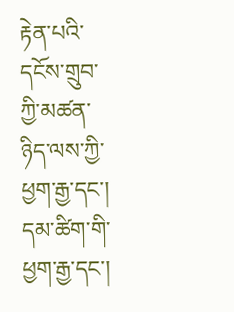རྟེན་པའི་དངོས་གྲུབ་ཀྱི་མཚན་ཉིད་ལས་ཀྱི་ཕྱག་རྒྱ་དང་། དམ་ཚིག་གི་ཕྱག་རྒྱ་དང་།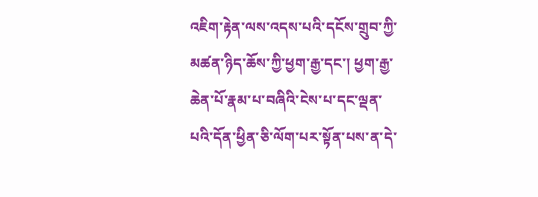འཇིག་རྟེན་ལས་འདས་པའི་དངོས་གྲུབ་ཀྱི་མཚན་ཉིད་ཆོས་ཀྱི་ཕྱག་རྒྱ་དང་། ཕྱག་རྒྱ་ཆེན་པོ་རྣམ་པ་བཞིའི་ངེས་པ་དང་ལྡན་པའི་དོན་ཕྱིན་ཅི་ལོག་པར་སྟོན་པས་ན་དེ་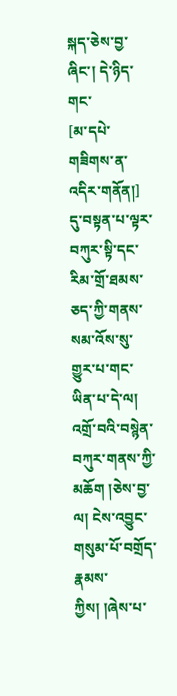སྐད་ཅེས་བྱ་ཞིང་། དེ་ཉིད་གང་
[མ་དཔེ་གཟིགས་ན་འདིར་གནོན།]
དུ་བསྟན་པ་ལྟར་བཀུར་སྟི་དང་རིམ་གྲོ་ཐམས་ཅད་ཀྱི་གནས་སམ་འོས་སུ་གྱུར་པ་གང་ཡིན་པ་དེ་ལ། འགྲོ་བའི་བསྙེན་བཀུར་གནས་ཀྱི་མཆོག །ཅེས་བྱ་ལ། ངེས་འབྱུང་གསུམ་པོ་བགྲོད་རྣམས་ཀྱིས། །ཞེས་པ་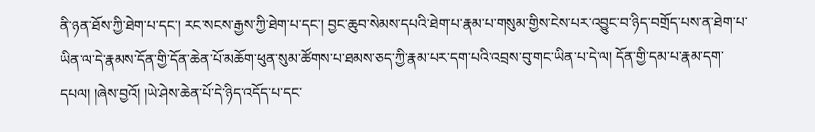ནི་ཉན་ཐོས་ཀྱི་ཐེག་པ་དང་། རང་སངས་རྒྱས་ཀྱི་ཐེག་པ་དང་། བྱང་ཆུབ་སེམས་དཔའི་ཐེག་པ་རྣམ་པ་གསུམ་གྱིས་ངེས་པར་འབྱུང་བ་ཉིད་བགྲོད་པས་ན་ཐེག་པ་ཡིན་ལ་དེ་རྣམས་དོན་གྱི་དོན་ཆེན་པོ་མཆོག་ཕུན་སུམ་ཚོགས་པ་ཐམས་ཅད་ཀྱི་རྣམ་པར་དག་པའི་འབྲས་བུ་གང་ཡིན་པ་དེ་ལ། དོན་གྱི་དམ་པ་རྣམ་དག་དཔལ། །ཞེས་བྱའོ། །ཡེ་ཤེས་ཆེན་པོ་དེ་ཉིད་འདོད་པ་དང་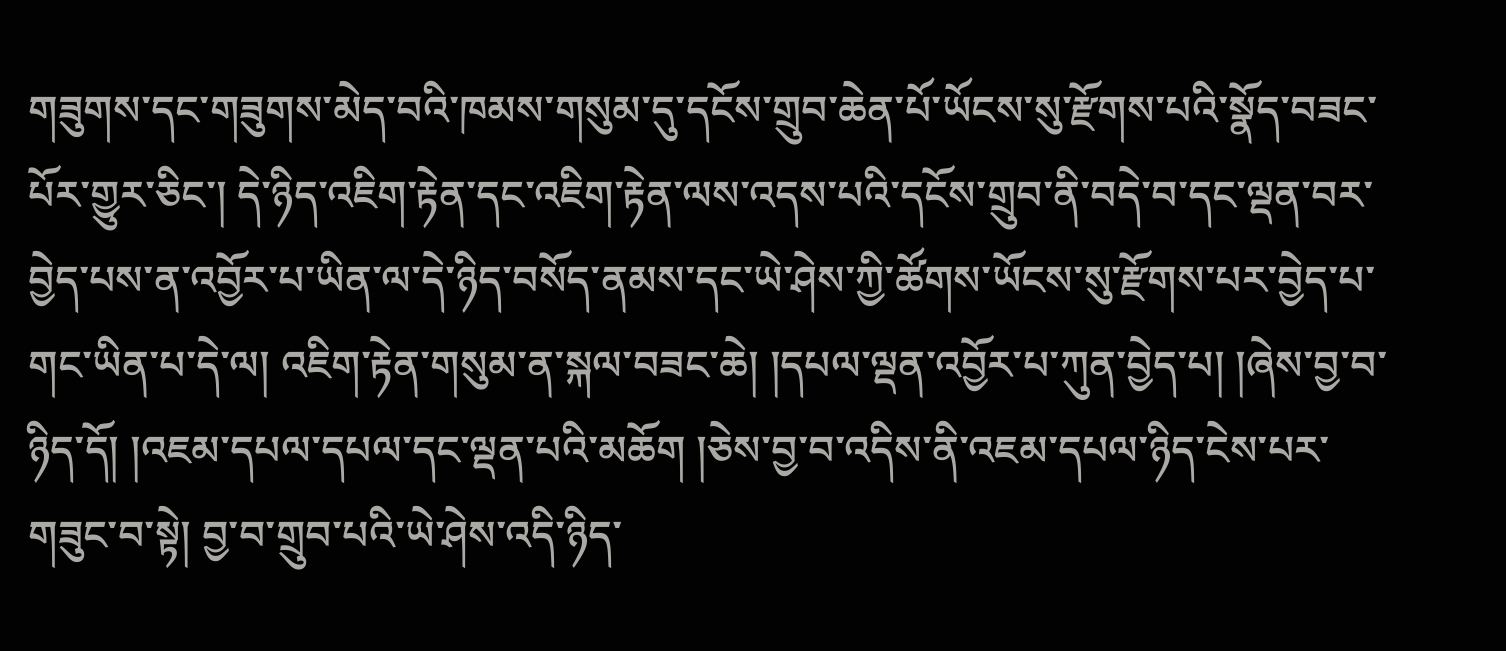གཟུགས་དང་གཟུགས་མེད་བའི་ཁམས་གསུམ་དུ་དངོས་གྲུབ་ཆེན་པོ་ཡོངས་སུ་རྫོགས་པའི་སྣོད་བཟང་པོར་གྱུར་ཅིང་། དེ་ཉིད་འཇིག་རྟེན་དང་འཇིག་རྟེན་ལས་འདས་པའི་དངོས་གྲུབ་ནི་བདེ་བ་དང་ལྡན་བར་བྱེད་པས་ན་འབྱོར་པ་ཡིན་ལ་དེ་ཉིད་བསོད་ནམས་དང་ཡེ་ཤེས་ཀྱི་ཚོགས་ཡོངས་སུ་རྫོགས་པར་བྱེད་པ་གང་ཡིན་པ་དེ་ལ། འཇིག་རྟེན་གསུམ་ན་སྐལ་བཟང་ཆེ། །དཔལ་ལྡན་འབྱོར་པ་ཀུན་བྱེད་པ། །ཞེས་བྱ་བ་ཉིད་དོ། །འཇམ་དཔལ་དཔལ་དང་ལྡན་པའི་མཆོག །ཅེས་བྱ་བ་འདིས་ནི་འཇམ་དཔལ་ཉིད་ངེས་པར་གཟུང་བ་སྟེ། བྱ་བ་གྲུབ་པའི་ཡེ་ཤེས་འདི་ཉིད་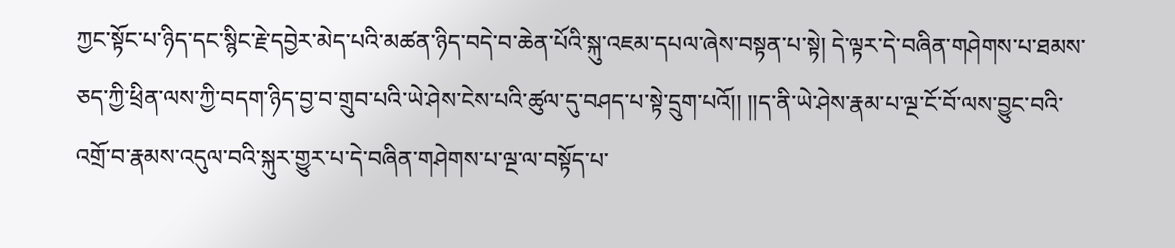ཀྱང་སྟོང་པ་ཉིད་དང་སྙིང་རྗེ་དབྱེར་མེད་པའི་མཚན་ཉིད་བདེ་བ་ཆེན་པོའི་སྐུ་འཇམ་དཔལ་ཞེས་བསྟན་པ་སྟེ། དེ་ལྟར་དེ་བཞིན་གཤེགས་པ་ཐམས་ཅད་ཀྱི་ཕྲིན་ལས་ཀྱི་བདག་ཉིད་བྱ་བ་གྲུབ་པའི་ཡེ་ཤེས་ངེས་པའི་ཚུལ་དུ་བཤད་པ་སྟེ་དྲུག་པའོ།། །།ད་ནི་ཡེ་ཤེས་རྣམ་པ་ལྔ་ངོ་བོ་ལས་བྱུང་བའི་འགྲོ་བ་རྣམས་འདུལ་བའི་སྐུར་གྱུར་པ་དེ་བཞིན་གཤེགས་པ་ལྔ་ལ་བསྟོད་པ་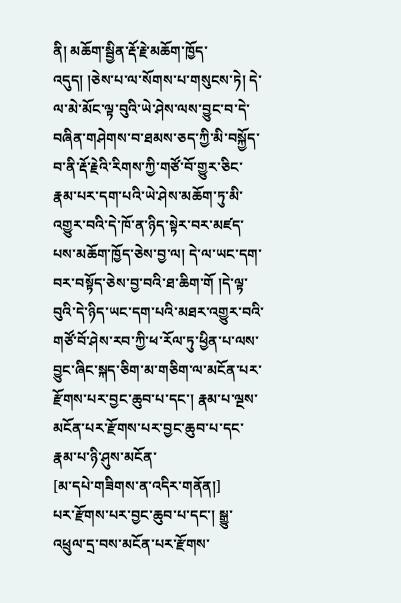ནི། མཆོག་སྦྱིན་རྡོ་རྗེ་མཆོག་ཁྱོད་འདུད། །ཅེས་པ་ལ་སོགས་པ་གསུངས་ཏེ། དེ་ལ་མེ་མོང་ལྟ་བུའི་ཡེ་ཤེས་ལས་བྱུང་བ་དེ་བཞིན་གཤེགས་བ་ཐམས་ཅད་ཀྱི་མི་བསྐྱོད་བ་ནི་རྡོ་རྗེའི་རིགས་ཀྱི་གཙོ་བོ་གྱུར་ཅིང་རྣམ་པར་དག་པའི་ཡེ་ཤེས་མཆོག་ཏུ་མི་འགྱུར་བའི་དེ་ཁོ་ན་ཉིད་སྟེར་བར་མཛད་པས་མཆོག་ཁྱོད་ཅེས་བྱ་ལ། དེ་ལ་ཡང་དག་བར་བསྟོད་ཅེས་བྱ་བའི་ཐ་ཆིག་གོ །དེ་ལྟ་བུའི་དེ་ཉིད་ཡང་དག་པའི་མཐར་འགྱུར་བའི་གཙོ་བོ་ཤེས་རབ་ཀྱི་ཕ་རོལ་ཏུ་ཕྱིན་པ་ལས་བྱུང་ཞིང་སྐད་ཅིག་མ་གཅིག་ལ་མངོན་པར་རྫོགས་པར་བྱང་ཆུབ་པ་དང་། རྣམ་པ་ལྔས་མངོན་པར་རྫོགས་པར་བྱང་ཆུབ་པ་དང་རྣམ་པ་ཉི་ཤུས་མངོན་
[མ་དཔེ་གཟིགས་ན་འདིར་གནོན།]
པར་རྫོགས་པར་བྱང་ཆུབ་པ་དང་། སྒྱུ་འཕྲུལ་དྲ་བས་མངོན་པར་རྫོགས་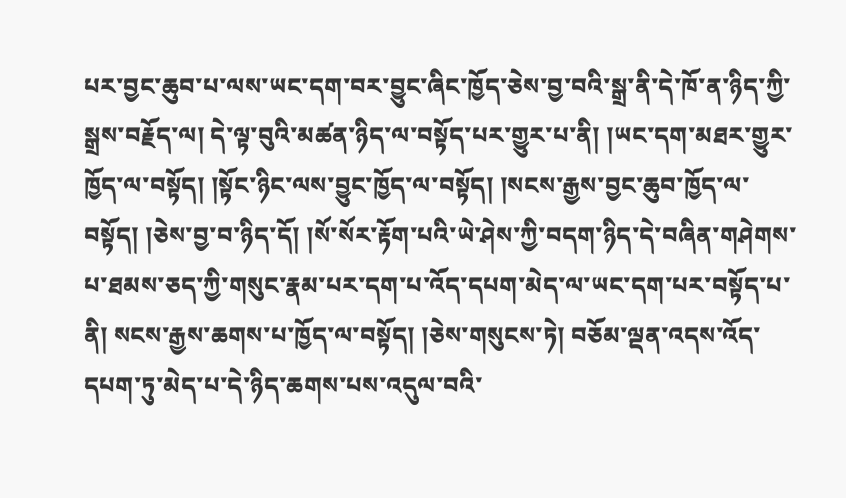པར་བྱང་ཆུབ་པ་ལས་ཡང་དག་བར་བྱུང་ཞིང་ཁྱོད་ཅེས་བྱ་བའི་སྒྲ་ནི་དེ་ཁོ་ན་ཉིད་ཀྱི་སྒྲས་བརྗོད་ལ། དེ་ལྟ་བུའི་མཚན་ཉིད་ལ་བསྟོད་པར་གྱུར་པ་ནི། །ཡང་དག་མཐར་གྱུར་ཁྱོད་ལ་བསྟོད། །སྟོང་ཉིང་ལས་བྱུང་ཁྱོད་ལ་བསྟོད། །སངས་རྒྱས་བྱང་ཆུབ་ཁྱོད་ལ་བསྟོད། །ཅེས་བྱ་བ་ཉིད་དོ། །སོ་སོར་རྟོག་པའི་ཡེ་ཤེས་ཀྱི་བདག་ཉིད་དེ་བཞིན་གཤེགས་པ་ཐམས་ཅད་ཀྱི་གསུང་རྣམ་པར་དག་པ་འོད་དཔག་མེད་ལ་ཡང་དག་པར་བསྟོད་པ་ནི། སངས་རྒྱས་ཆགས་པ་ཁྱོད་ལ་བསྟོད། །ཅེས་གསུངས་ཏེ། བཅོམ་ལྡན་འདས་འོད་དཔག་ཏུ་མེད་པ་དེ་ཉིད་ཆགས་པས་འདུལ་བའི་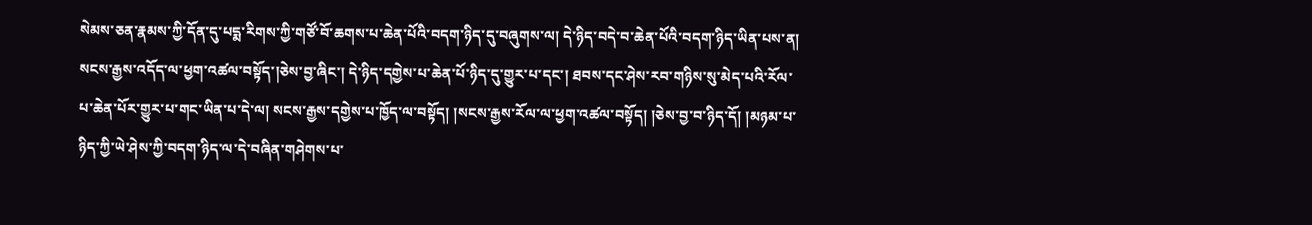སེམས་ཅན་རྣམས་ཀྱི་དོན་དུ་པདྨ་རིགས་ཀྱི་གཙོ་བོ་ཆགས་པ་ཆེན་པོའི་བདག་ཉིད་དུ་བཞུགས་ལ། དེ་ཉིད་བདེ་བ་ཆེན་པོའི་བདག་ཉིད་ཡིན་པས་ན། སངས་རྒྱས་འདོད་ལ་ཕྱག་འཚལ་བསྟོད་།ཅེས་བྱ་ཞིང་། དེ་ཉིད་དགྱེས་པ་ཆེན་པོ་ཉིད་དུ་གྱུར་པ་དང་། ཐབས་དང་ཤེས་རབ་གཉིས་སུ་མེད་པའི་རོལ་པ་ཆེན་པོར་གྱུར་པ་གང་ཡིན་པ་དེ་ལ། སངས་རྒྱས་དགྱེས་པ་ཁྱོད་ལ་བསྟོད། །སངས་རྒྱས་རོལ་ལ་ཕྱག་འཚལ་བསྟོད། །ཅེས་བྱ་བ་ཉིད་དོ། །མཉམ་པ་ཉིད་ཀྱི་ཡེ་ཤེས་ཀྱི་བདག་ཉིད་ལ་དེ་བཞིན་གཤེགས་པ་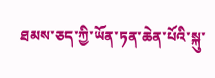ཐམས་ཅད་ཀྱི་ཡོན་ཏན་ཆེན་པོའི་སྐུ་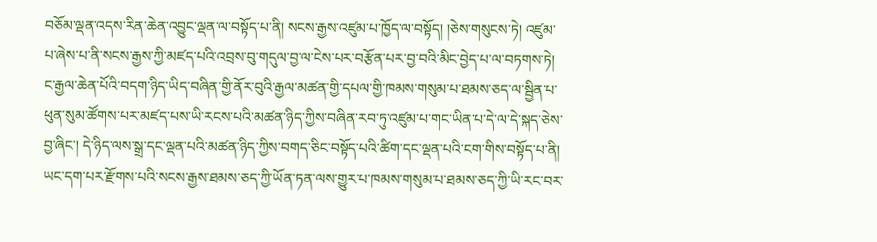བཅོམ་ལྡན་འདས་རིན་ཆེན་འབྱུང་ལྡན་ལ་བསྟོད་པ་ནི། སངས་རྒྱས་འཛུམ་པ་ཁྱོད་ལ་བསྟོད། །ཅེས་གསུངས་ཏེ། འཛུམ་པ་ཞེས་པ་ནི་སངས་རྒྱས་ཀྱི་མཛད་པའི་འབྲས་བུ་གདུལ་བྱ་ལ་ངེས་པར་བརྩོན་པར་བྱ་བའི་མིང་བྱེད་པ་ལ་བཏགས་ཏེ། ང་རྒྱལ་ཆེན་པོའི་བདག་ཉིད་ཡིད་བཞིན་གྱི་ནོར་བུའི་རྒྱལ་མཚན་གྱི་དཔལ་གྱི་ཁམས་གསུམ་པ་ཐམས་ཅད་ལ་སྦྱིན་པ་ཕུན་སུམ་ཚོགས་པར་མཛད་པས་ཡི་རངས་པའི་མཚན་ཉིད་ཀྱིས་བཞིན་རབ་ཏུ་འཛུམ་པ་གང་ཡིན་པ་དེ་ལ་དེ་སྐད་ཅེས་བྱ་ཞིང་། དེ་ཉིད་ལས་སྒྲ་དང་ལྡན་པའི་མཚན་ཉིད་ཀྱིས་བགད་ཅིང་བསྟོད་པའི་ཚིག་དང་ལྡན་པའི་ངག་གིས་བསྟོད་པ་ནི། ཡང་དག་པར་རྫོགས་པའི་སངས་རྒྱས་ཐམས་ཅད་ཀྱི་ཡོན་ཏན་ལས་གྱུར་པ་ཁམས་གསུམ་པ་ཐམས་ཅད་ཀྱི་ཡི་རང་བར་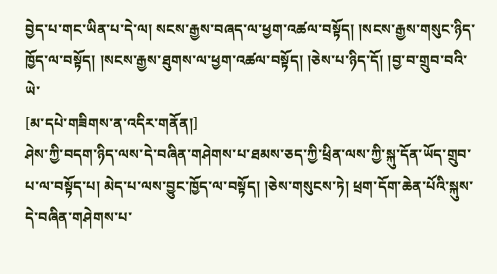བྱེད་པ་གང་ཡིན་པ་དེ་ལ། སངས་རྒྱས་བཞད་ལ་ཕྱག་འཚལ་བསྟོད། །སངས་རྒྱས་གསུང་ཉིད་ཁྱོད་ལ་བསྟོད། །སངས་རྒྱས་ཐུགས་ལ་ཕྱག་འཚལ་བསྟོད། །ཅེས་པ་ཉིད་དོ། །བྱ་བ་གྲུབ་བའི་ཡེ་
[མ་དཔེ་གཟིགས་ན་འདིར་གནོན།]
ཤེས་ཀྱི་བདག་ཉིད་ལས་དེ་བཞིན་གཤེགས་པ་ཐམས་ཅད་ཀྱི་ཕྲིན་ལས་ཀྱི་སྐུ་དོན་ཡོད་གྲུབ་པ་ལ་བསྟོད་པ། མེད་པ་ལས་བྱུང་ཁྱོད་ལ་བསྟོད། །ཅེས་གསུངས་ཏེ། ཕྲག་དོག་ཆེན་པོའི་སྐུས་དེ་བཞིན་གཤེགས་པ་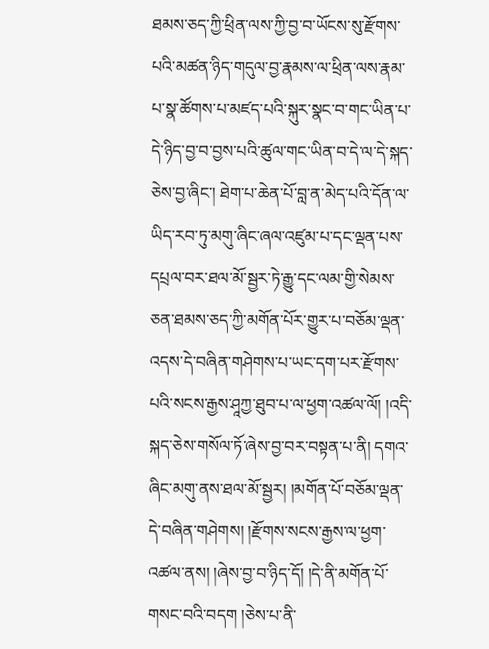ཐམས་ཅད་ཀྱི་ཕྲིན་ལས་ཀྱི་བྱ་བ་ཡོངས་སུ་རྫོགས་པའི་མཚན་ཉིད་གདུལ་བྱ་རྣམས་ལ་ཕྲིན་ལས་རྣམ་པ་སྣ་ཚོགས་པ་མཛད་པའི་སྐུར་སྣང་བ་གང་ཡིན་པ་དེ་ཉིད་བྱ་བ་བྱས་པའི་ཚུལ་གང་ཡིན་བ་དེ་ལ་དེ་སྐད་ཅེས་བྱ་ཞིང་། ཐེག་པ་ཆེན་པོ་བླ་ན་མེད་པའི་དོན་ལ་ཡིད་རབ་ཏུ་མགུ་ཞིང་ཞལ་འཛུམ་པ་དང་ལྡན་པས་དཔྲལ་བར་ཐལ་མོ་སྦྱར་ཏེ་རྒྱུ་དང་ལམ་གྱི་སེམས་ཅན་ཐམས་ཅད་ཀྱི་མགོན་པོར་གྱུར་པ་བཅོམ་ལྡན་འདས་དེ་བཞིན་གཤེགས་པ་ཡང་དག་པར་རྫོགས་པའི་སངས་རྒྱས་ཤཱཀྱ་ཐུབ་པ་ལ་ཕྱག་འཚལ་ལོ། །འདི་སྐད་ཅེས་གསོལ་ཏོ་ཞེས་བྱ་བར་བསྟན་པ་ནི། དགའ་ཞིང་མགུ་ནས་ཐལ་མོ་སྦྱར། །མགོན་པོ་བཅོམ་ལྡན་དེ་བཞིན་གཤེགས། །རྫོགས་སངས་རྒྱས་ལ་ཕྱག་འཚལ་ནས། །ཞེས་བྱ་བ་ཉིད་དོ། །དེ་ནི་མགོན་པོ་གསང་བའི་བདག །ཅེས་པ་ནི་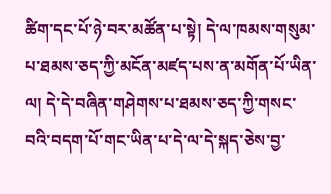ཚིག་དང་པོ་ཉེ་བར་མཚོན་པ་སྟེ། དེ་ལ་ཁམས་གསུམ་པ་ཐམས་ཅད་ཀྱི་མངོན་མཛད་པས་ན་མགོན་པོ་ཡིན་ལ། དེ་དེ་བཞིན་གཤེགས་པ་ཐམས་ཅད་ཀྱི་གསང་བའི་བདག་པོ་གང་ཡིན་པ་དེ་ལ་དེ་སྐད་ཅེས་བྱ་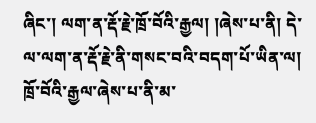ཞིང་། ལག་ན་རྡོ་རྗེ་ཁྲོ་བོའི་རྒྱལ། །ཞེས་པ་ནི། དེ་ལ་ལག་ན་རྡོ་རྗེ་ནི་གསང་བའི་བདག་པོ་ཡིན་ལ། ཁྲོ་བོའི་རྒྱལ་ཞེས་པ་ནི་མ་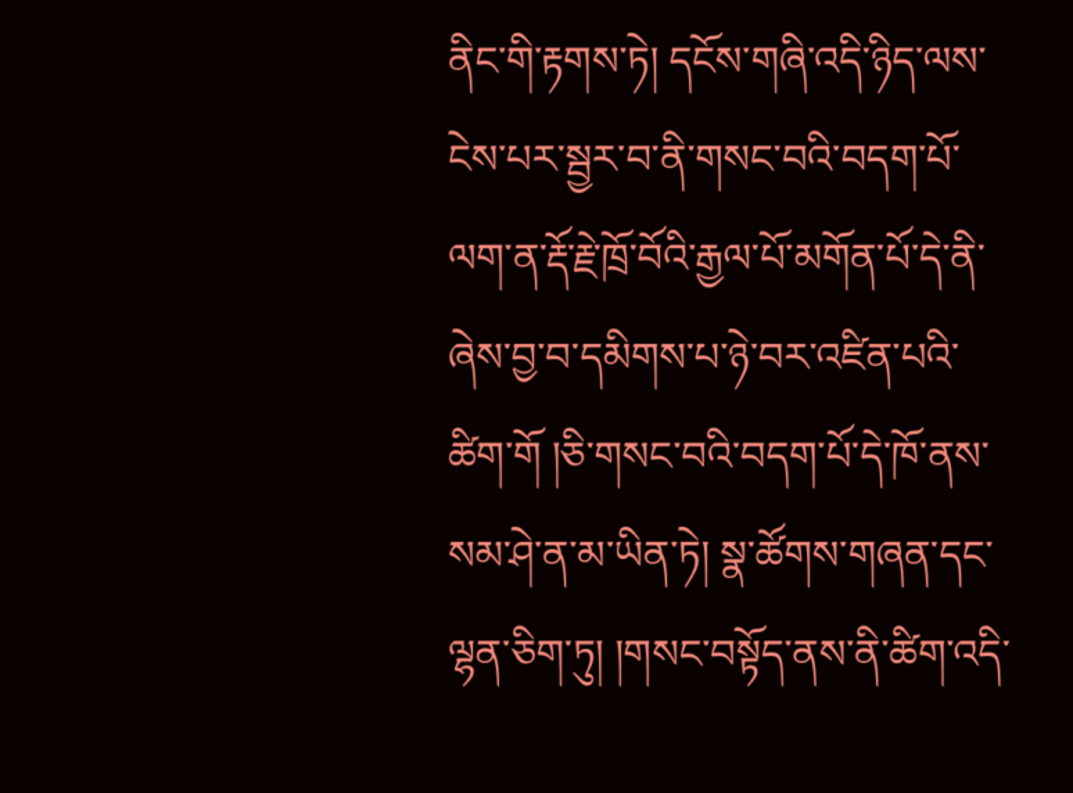ནིང་གི་རྟགས་ཏེ། དངོས་གཞི་འདི་ཉིད་ལས་ངེས་པར་སྦྱར་བ་ནི་གསང་བའི་བདག་པོ་ལག་ན་རྡོ་རྗེ་ཁྲོ་བོའི་རྒྱལ་པོ་མགོན་པོ་དེ་ནི་ཞེས་བྱ་བ་དམིགས་པ་ཉེ་བར་འཛིན་པའི་ཚིག་གོ །ཅི་གསང་བའི་བདག་པོ་དེ་ཁོ་ནས་སམ་ཤེ་ན་མ་ཡིན་ཏེ། སྣ་ཚོགས་གཞན་དང་ལྷན་ཅིག་ཏུ། །གསང་བསྟོད་ནས་ནི་ཚིག་འདི་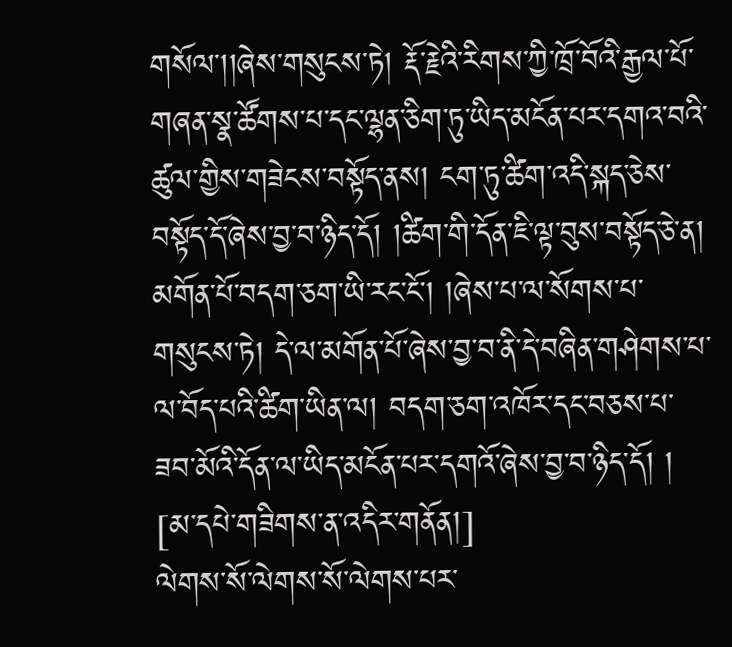གསོལ་།།ཞེས་གསུངས་ཏེ། རྡོ་རྗེའི་རིགས་ཀྱི་ཁྲོ་བོའི་རྒྱལ་པོ་གཞན་སྣ་ཚོགས་པ་དང་ལྷན་ཅིག་ཏུ་ཡིད་མངོན་པར་དགའ་བའི་ཚུལ་གྱིས་གཟེངས་བསྟོད་ནས། ངག་ཏུ་ཚིག་འདི་སྐད་ཅེས་བསྟོད་དོ་ཞེས་བྱ་བ་ཉིད་དོ། །ཚིག་གི་དོན་ཇི་ལྟ་བུས་བསྟོད་ཅེ་ན། མགོན་པོ་བདག་ཅག་ཡི་རང་ངོ་། །ཞེས་པ་ལ་སོགས་པ་གསུངས་ཏེ། དེ་ལ་མགོན་པོ་ཞེས་བྱ་བ་ནི་དེ་བཞིན་གཤེགས་པ་ལ་བོད་པའི་ཚིག་ཡིན་ལ། བདག་ཅག་འཁོར་དང་བཅས་པ་ཟབ་མོའི་དོན་ལ་ཡིད་མངོན་པར་དགའོ་ཞེས་བྱ་བ་ཉིད་དོ། །
[མ་དཔེ་གཟིགས་ན་འདིར་གནོན།]
ལེགས་སོ་ལེགས་སོ་ལེགས་པར་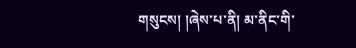གསུངས། །ཞེས་པ་ནི། མ་ནིང་གི་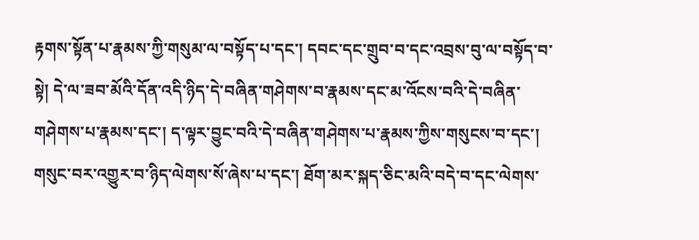རྟགས་སྟོན་པ་རྣམས་ཀྱི་གསུམ་ལ་བསྟོད་པ་དང་། དབང་དང་གྲུབ་བ་དང་འབྲས་བུ་ལ་བསྟོད་བ་སྟེ། དེ་ལ་ཟབ་མོའི་དོན་འདི་ཉིད་དེ་བཞིན་གཤེགས་བ་རྣམས་དང་མ་འོངས་བའི་དེ་བཞིན་གཤེགས་པ་རྣམས་དང་། ད་ལྟར་བྱུང་བའི་དེ་བཞིན་གཤེགས་པ་རྣམས་ཀྱིས་གསུངས་བ་དང་། གསུང་བར་འགྱུར་བ་ཉིད་ལེགས་སོ་ཞེས་པ་དང་། ཐོག་མར་སྐད་ཅིང་མའི་བདེ་བ་དང་ལེགས་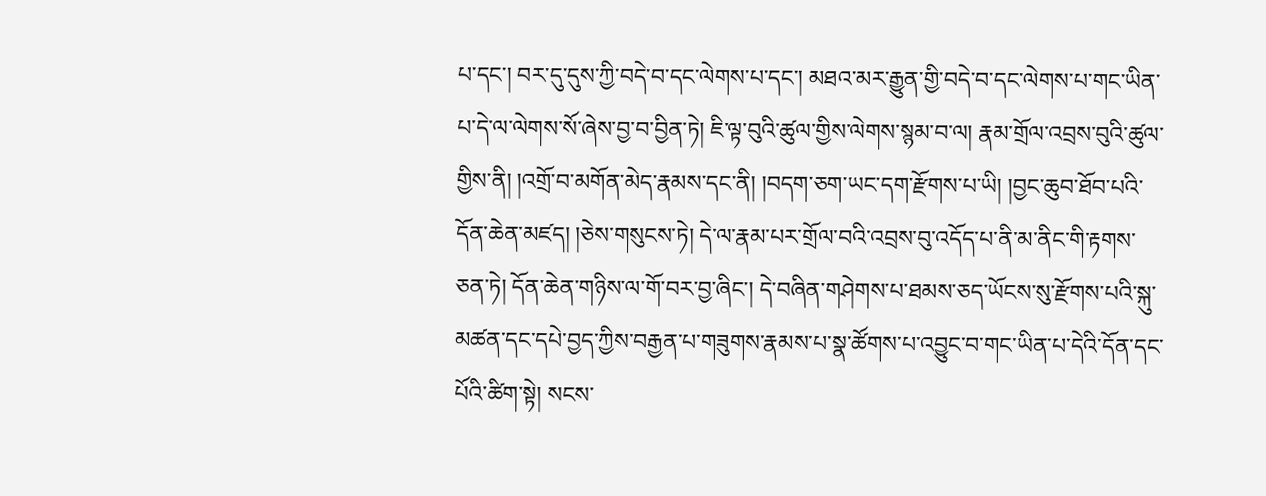པ་དང་། བར་དུ་དུས་ཀྱི་བདེ་བ་དང་ལེགས་པ་དང་། མཐའ་མར་རྒྱུན་གྱི་བདེ་བ་དང་ལེགས་པ་གང་ཡིན་པ་དེ་ལ་ལེགས་སོ་ཞེས་བྱ་བ་བྱིན་ཏེ། ཇི་ལྟ་བུའི་ཚུལ་གྱིས་ལེགས་སྙམ་བ་ལ། རྣམ་གྲོལ་འབྲས་བུའི་ཚུལ་གྱིས་ནི། །འགྲོ་བ་མགོན་མེད་རྣམས་དང་ནི། །བདག་ཅག་ཡང་དག་རྫོགས་པ་ཡི། །བྱང་ཆུབ་ཐོབ་པའི་དོན་ཆེན་མཛད། །ཅེས་གསུངས་ཏེ། དེ་ལ་རྣམ་པར་གྲོལ་བའི་འབྲས་བུ་འདོད་པ་ནི་མ་ནིང་གི་རྟགས་ཅན་ཏེ། དོན་ཆེན་གཉིས་ལ་གོ་བར་བྱ་ཞིང་། དེ་བཞིན་གཤེགས་པ་ཐམས་ཅད་ཡོངས་སུ་རྫོགས་པའི་སྐུ་མཚན་དང་དཔེ་བྱད་ཀྱིས་བརྒྱན་པ་གཟུགས་རྣམས་པ་སྣ་ཚོགས་པ་འབྱུང་བ་གང་ཡིན་པ་དེའི་དོན་དང་པོའི་ཚིག་སྟེ། སངས་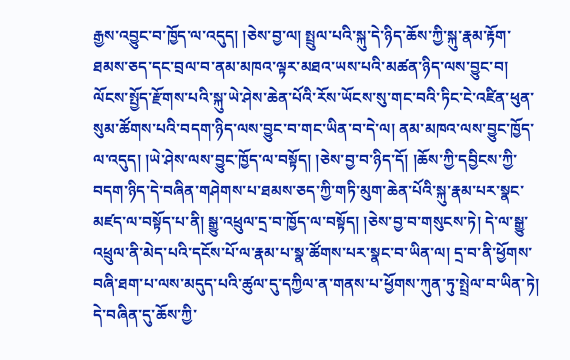རྒྱས་འབྱུང་བ་ཁྱོད་ལ་འདུད། །ཅེས་བྱ་ལ། སྤྲུལ་པའི་སྐུ་དེ་ཉིད་ཆོས་ཀྱི་སྐུ་རྣམ་རྟོག་ཐམས་ཅད་དང་བྲལ་བ་ནམ་མཁའ་ལྟར་མཐའ་ཡས་པའི་མཚན་ཉིད་ལས་བྱུང་བ། ལོངས་སྤྱོད་རྫོགས་པའི་སྐུ་ཡེ་ཤེས་ཆེན་པོའི་རོས་ཡོངས་སུ་གང་བའི་ཏིང་ངེ་འཛིན་ཕུན་སུམ་ཚོགས་པའི་བདག་ཉིད་ལས་བྱུང་བ་གང་ཡིན་བ་དེ་ལ། ནམ་མཁའ་ལས་བྱུང་ཁྱོད་ལ་འདུད། །ཡེ་ཤེས་ལས་བྱུང་ཁྱོད་ལ་བསྟོད། །ཅེས་བྱ་བ་ཉིད་དོ། །ཆོས་ཀྱི་དབྱིངས་ཀྱི་བདག་ཉིད་དེ་བཞིན་གཤེགས་པ་ཐམས་ཅད་ཀྱི་གཏི་མུག་ཆེན་པོའི་སྐུ་རྣམ་པར་སྣང་མཛད་ལ་བསྟོད་པ་ནི། སྒྱུ་འཕྲུལ་དྲ་བ་ཁྱོད་ལ་བསྟོད། །ཅེས་བྱ་བ་གསུངས་ཏེ། དེ་ལ་སྒྱུ་འཕྲུལ་ནི་མེད་པའི་དངོས་པོ་ལ་རྣམ་པ་སྣ་ཚོགས་པར་སྣང་བ་ཡིན་ལ། དྲ་བ་ནི་ཕྱོགས་བཞི་ཐག་པ་ལས་མདུད་པའི་ཚུལ་དུ་དཀྱིལ་ན་གནས་པ་ཕྱོགས་ཀུན་ཏུ་སྤྲེལ་བ་ཡིན་ཏེ། དེ་བཞིན་དུ་ཆོས་ཀྱི་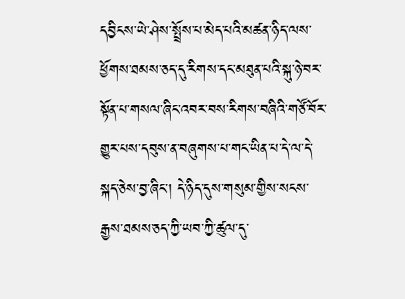དབྱིངས་ཡེ་ཤེས་སྤྲོས་པ་མེད་པའི་མཚན་ཉིད་ལས་ཕྱོགས་ཐམས་ཅད་དུ་རིགས་དང་མཐུན་པའི་སྐུ་ཉེ་བར་སྟོན་པ་གསལ་ཞིང་འབར་བས་རིགས་བཞིའི་གཙོ་བོར་གྱུར་པས་དབུས་ན་བཞུགས་པ་གང་ཡིན་པ་དེ་ལ་དེ་སྐད་ཅེས་བྱ་ཞིང་། དེ་ཉིད་དུས་གསུམ་གྱིས་སངས་རྒྱས་ཐམས་ཅད་ཀྱི་ཡབ་ཀྱི་ཚུལ་དུ་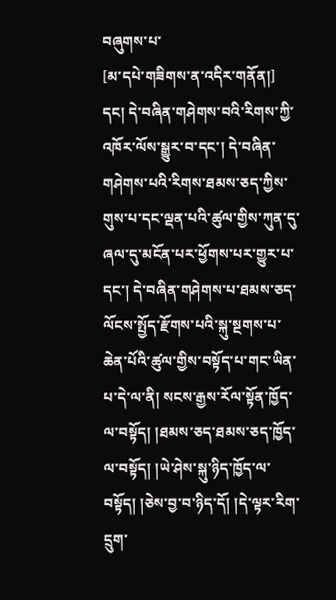བཞུགས་པ་
[མ་དཔེ་གཟིགས་ན་འདིར་གནོན།]
དང། དེ་བཞིན་གཤེགས་བའི་རིགས་ཀྱི་འཁོར་ལོས་སྒྱུར་བ་དང་། དེ་བཞིན་གཤེགས་པའི་རིགས་ཐམས་ཅད་ཀྱིས་གུས་པ་དང་ལྡན་པའི་ཚུལ་གྱིས་ཀུན་དུ་ཞལ་དུ་མངོན་པར་ཕྱོགས་པར་གྱུར་པ་དང་། དེ་བཞིན་གཤེགས་པ་ཐམས་ཅད་ལོངས་སྤྱོད་རྫོགས་པའི་སྐུ་སྔགས་པ་ཆེན་པོའི་ཚུལ་གྱིས་བསྟོད་པ་གང་ཡིན་པ་དེ་ལ་ནི། སངས་རྒྱས་རོལ་སྟོན་ཁྱོད་ལ་བསྟོད། །ཐམས་ཅད་ཐམས་ཅད་ཁྱོད་ལ་བསྟོད། །ཡེ་ཤེས་སྐུ་ཉིད་ཁྱོད་ལ་བསྟོད། །ཅེས་བྱ་བ་ཉིད་དོ། །དེ་ལྟར་རིག་དྲུག་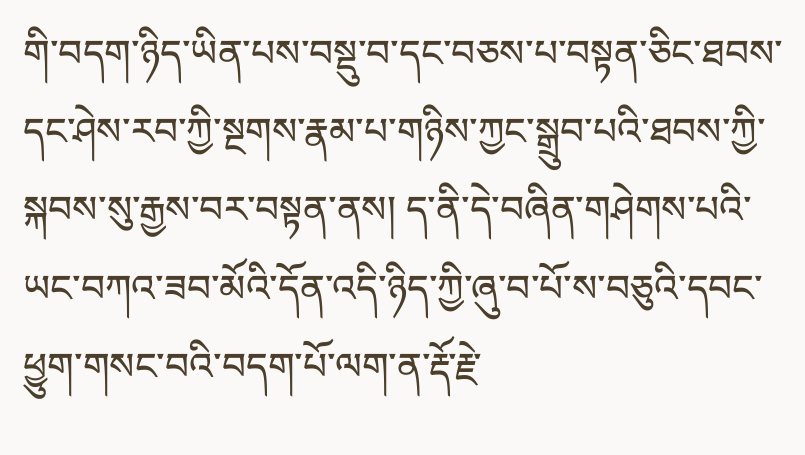གི་བདག་ཉིད་ཡིན་པས་བསྡུ་བ་དང་བཅས་པ་བསྟན་ཅིང་ཐབས་དང་ཤེས་རབ་ཀྱི་སྔགས་རྣམ་པ་གཉིས་ཀྱང་སྒྲུབ་པའི་ཐབས་ཀྱི་སྐབས་སུ་རྒྱས་བར་བསྟན་ནས། ད་ནི་དེ་བཞིན་གཤེགས་པའི་ཡང་བཀའ་ཟབ་མོའི་དོན་འདི་ཉིད་ཀྱི་ཞུ་བ་པོ་ས་བཅུའི་དབང་ཕྱུག་གསང་བའི་བདག་པོ་ལག་ན་རྡོ་རྗེ་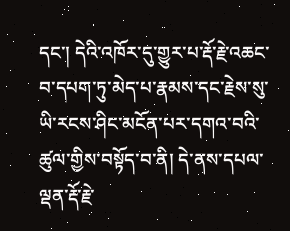དང་། དེའི་འཁོར་དུ་གྱུར་པ་རྡོ་རྗེ་འཆང་བ་དཔག་ཏུ་མེད་པ་རྣམས་དང་རྗེས་སུ་ཡི་རངས་ཤིང་མངོན་པར་དགའ་བའི་ཚུལ་གྱིས་བསྟོད་བ་ནི། དེ་ནས་དཔལ་ལྡན་རྡོ་རྗེ་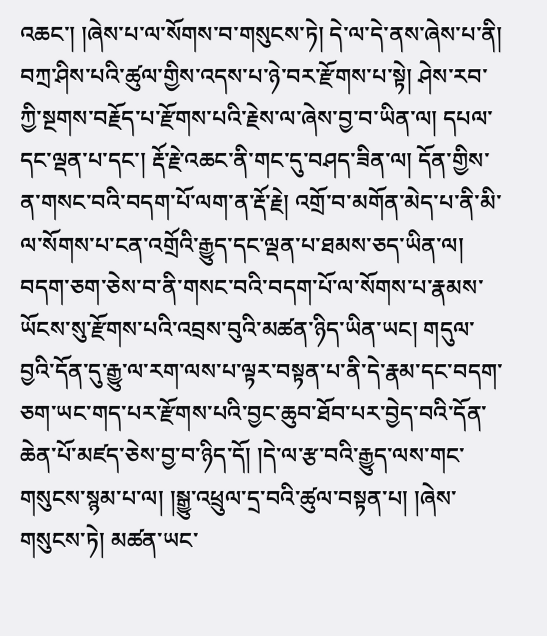འཆང་། །ཞེས་པ་ལ་སོགས་བ་གསུངས་ཏེ། དེ་ལ་དེ་ནས་ཞེས་པ་ནི། བཀྲ་ཤིས་པའི་ཚུལ་གྱིས་འདས་པ་ཉེ་བར་རྫོགས་པ་སྟེ། ཤེས་རབ་ཀྱི་སྔགས་བརྗོད་པ་རྫོགས་པའི་རྗེས་ལ་ཞེས་བྱ་བ་ཡིན་ལ། དཔལ་དང་ལྡན་པ་དང་། རྡོ་རྗེ་འཆང་ནི་གང་དུ་བཤད་ཟིན་ལ། དོན་གྱིས་ན་གསང་བའི་བདག་པོ་ལག་ན་རྡོ་རྗེ། འགྲོ་བ་མགོན་མེད་པ་ནི་མི་ལ་སོགས་པ་ངན་འགྲོའི་རྒྱུད་དང་ལྡན་པ་ཐམས་ཅད་ཡིན་ལ། བདག་ཅག་ཅེས་བ་ནི་གསང་བའི་བདག་པོ་ལ་སོགས་པ་རྣམས་ཡོངས་སུ་རྫོགས་པའི་འབྲས་བུའི་མཚན་ཉིད་ཡིན་ཡང། གདུལ་བྱའི་དོན་དུ་རྒྱུ་ལ་རག་ལས་པ་ལྟར་བསྟན་པ་ནི་དེ་རྣམ་དང་བདག་ཅག་ཡང་གད་པར་རྫོགས་པའི་བྱང་ཆུབ་ཐོབ་པར་བྱེད་བའི་དོན་ཆེན་པོ་མཛད་ཅེས་བྱ་བ་ཉིད་དོ། །དེ་ལ་རྩ་བའི་རྒྱུད་ལས་གང་གསུངས་སྙམ་པ་ལ། །སྒྱུ་འཕྲུལ་དྲ་བའི་ཚུལ་བསྟན་པ། །ཞེས་གསུངས་ཏེ། མཚན་ཡང་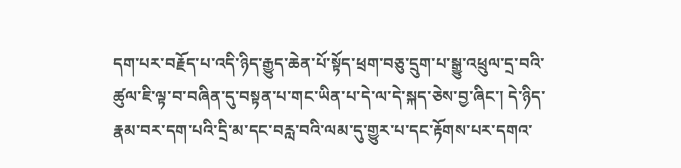དག་པར་བརྗོད་པ་འདི་ཉིད་རྒྱུད་ཆེན་པོ་སྟོད་ཕྲག་བཅུ་དྲུག་པ་སྒྱུ་འཕྲུལ་དྲ་བའི་ཚུལ་ཇི་ལྟ་བ་བཞིན་དུ་བསྟན་པ་གང་ཡིན་པ་དེ་ལ་དེ་སྐད་ཅེས་བྱ་ཞིང་། དེ་ཉིད་རྣམ་བར་དག་པའི་དྲི་མ་དང་བརླ་བའི་ལམ་དུ་གྱུར་པ་དང་རྟོགས་པར་དགའ་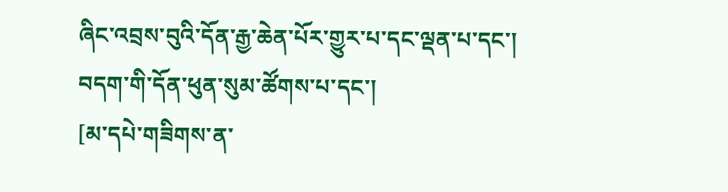ཞིང་འབྲས་བུའི་དོན་རྒྱ་ཆེན་པོར་གྱུར་པ་དང་ལྡན་པ་དང་། བདག་གི་དོན་ཕུན་སུམ་ཚོགས་པ་དང་།
[མ་དཔེ་གཟིགས་ན་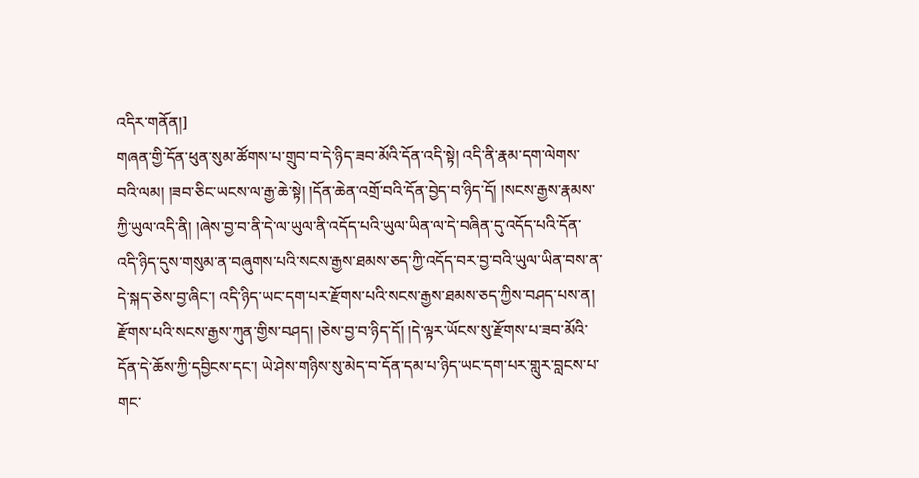འདིར་གནོན།]
གཞན་གྱི་དོན་ཕུན་སུམ་ཚོགས་པ་གྲུབ་བ་དེ་ཉིད་ཟབ་མོའི་དོན་འདི་སྟེ། འདི་ནི་རྣམ་དག་ལེགས་བའི་ལམ། །ཟབ་ཅིང་ཡངས་ལ་རྒྱ་ཆེ་སྟེ། །དོན་ཆེན་འགྲོ་བའི་དོན་བྱེད་བ་ཉིད་དོ། །སངས་རྒྱས་རྣམས་ཀྱི་ཡུལ་འདི་ནི། །ཞེས་བྱ་བ་ནི་དེ་ལ་ཡུལ་ནི་འདོད་པའི་ཡུལ་ཡིན་ལ་དེ་བཞིན་དུ་འདོད་པའི་དོན་འདི་ཉིད་དུས་གསུམ་ན་བཞུགས་པའི་སངས་རྒྱས་ཐམས་ཅད་ཀྱི་འདོད་བར་བྱ་བའི་ཡུལ་ཡིན་བས་ན་དེ་སྐད་ཅེས་བྱ་ཞིང་། འདི་ཉིད་ཡང་དག་པར་རྫོགས་པའི་སངས་རྒྱས་ཐམས་ཅད་ཀྱིས་བཤད་པས་ན། རྫོགས་པའི་སངས་རྒྱས་ཀུན་གྱིས་བཤད། །ཅེས་བྱ་བ་ཉིད་དོ། །དེ་ལྟར་ཡོངས་སུ་རྫོགས་པ་ཟབ་མོའི་དོན་དེ་ཆོས་ཀྱི་དབྱིངས་དང་། ཡེ་ཤེས་གཉིས་སུ་མེད་བ་དོན་དམ་པ་ཉིད་ཡང་དག་པར་གླུར་བླངས་པ་གང་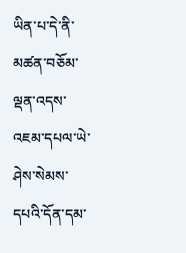ཡིན་པ་དེ་ནི་མཚན་བཅོམ་ལྡན་འདས་འཇམ་དཔལ་ཡེ་ཤེས་སེམས་དཔའི་དོན་དམ་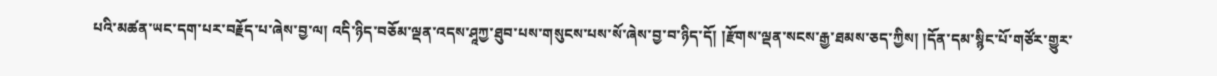པའི་མཚན་ཡང་དག་པར་བརྗོད་པ་ཞེས་བྱ་ལ། འདི་ཉིད་བཅོམ་ལྡན་འདས་ཤཱཀྱ་ཐུབ་པས་གསུངས་པས་སོ་ཞེས་བྱ་བ་ཉིད་དོ། །རྫོགས་ལྡན་སངས་རྒྱ་ཐམས་ཅད་ཀྱིས། །དོན་དམ་སྙིང་པོ་གཙོར་གྱུར་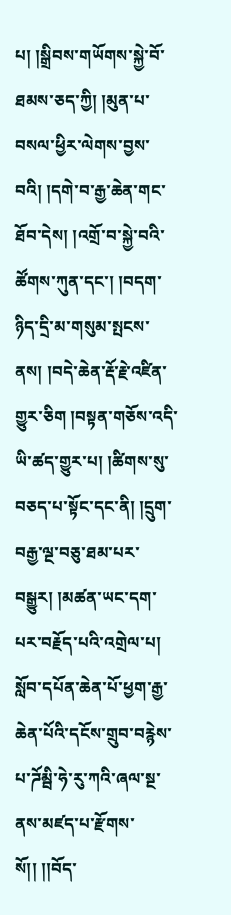པ། །སྒྲིབས་གཡོགས་སྐྱེ་བོ་ཐམས་ཅད་ཀྱི། །མུན་པ་བསལ་ཕྱིར་ལེགས་བྱས་བའི། །དགེ་བ་རྒྱ་ཆེན་གང་ཐོབ་དེས། །འགྲོ་བ་སྐྱེ་བའི་ཚོགས་ཀུན་དང་། །བདག་ཉིད་དྲི་མ་གསུམ་སྤངས་ནས། །བདེ་ཆེན་རྡོ་རྗེ་འཛིན་གྱུར་ཅིག །བསྟན་གཅོས་འདི་ཡི་ཚད་གྱུར་པ། །ཚིགས་སུ་བཅད་པ་སྟོང་དང་ནི། །དྲུག་བརྒྱ་ལྔ་བཅུ་ཐམ་པར་བསྒྱུར། །མཚན་ཡང་དག་པར་བརྗོད་པའི་འགྲེལ་པ། སློབ་དཔོན་ཆེན་པོ་ཕྱག་རྒྱ་ཆེན་པོའི་དངོས་གྲུབ་བརྙེས་པ་ཌོམྦི་ཧེ་རུ་ཀའི་ཞལ་སྔ་ནས་མཛད་པ་རྫོགས་སོ།། །།བོད་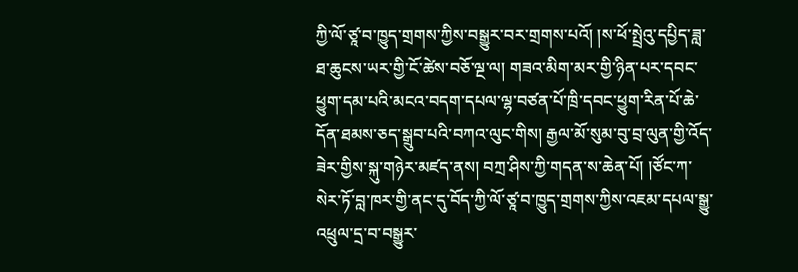ཀྱི་ལོ་ཙཱ་བ་ཁྱུད་གྲགས་ཀྱིས་བསྒྱུར་བར་གྲགས་པའོ། །ས་ཕོ་སྤྲེའུ་དཔྱིད་ཟླ་ཐ་ཆུངས་ཡར་གྱི་ངོ་ཚེས་བཅོ་ལྔ་ལ། གཟའ་མིག་མར་གྱི་ཉིན་པར་དབང་ཕྱུག་དམ་པའི་མངའ་བདག་དཔལ་ལྷ་བཙན་པོ་ཁྲི་དབང་ཕྱུག་རིན་པོ་ཆེ་དོན་ཐམས་ཅད་སྒྲུབ་པའི་བཀའ་ལུང་གིས། རྒྱལ་མོ་སུམ་བུ་བྲ་ལུན་གྱི་འོད་ཟེར་གྱིས་སྐུ་གཉེར་མཛད་ནས། བཀྲ་ཤིས་ཀྱི་གདན་ས་ཆེན་པོ། །ཙོང་ཀ་སེར་ཏོ་བླ་ཁར་གྱི་ནང་དུ་བོད་ཀྱི་ལོ་ཙཱ་བ་ཁྱུད་གྲགས་ཀྱིས་འཇམ་དཔལ་སྒྱུ་འཕྲུལ་དྲ་བ་བསྒྱུར་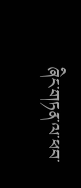ཞིང་གཏན་ལ་ཕབ་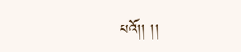པའོ།། །།